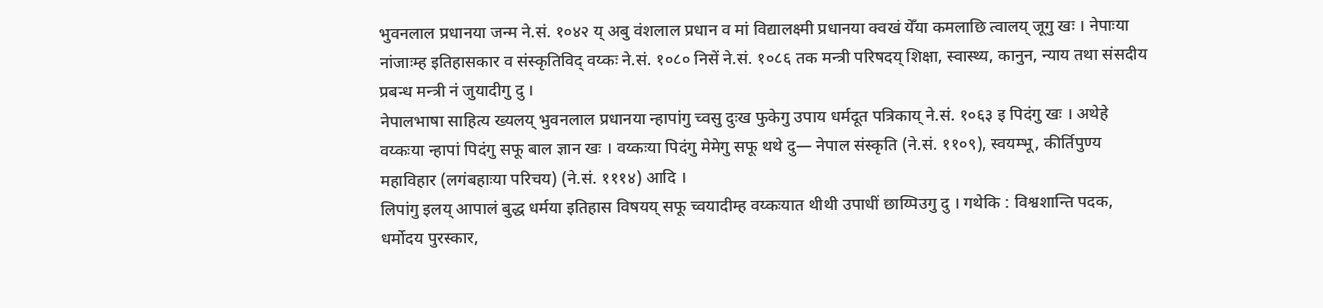भुवनलाल प्रधानया जन्म ने.सं. १०४२ य् अबु वंशलाल प्रधान व मां विद्यालक्ष्मी प्रधानया क्वखं येँया कमलाछि त्वालय् जूगु खः । नेपाःया नांजाःम्ह इतिहासकार व संस्कृतिविद् वय्कः ने.सं. १०८० निसें ने.सं. १०८६ तक मन्त्री परिषदय् शिक्षा, स्वास्थ्य, कानुन, न्याय तथा संसदीय प्रबन्ध मन्त्री नं जुयादीगु दु ।
नेपालभाषा साहित्य ख्यलय् भुवनलाल प्रधानया न्हापांगु च्वसु दुःख फुकेगु उपाय धर्मदूत पत्रिकाय् ने.सं. १०६३ इ पिदंगु खः । अथेहे वय्कःया न्हापां पिदंगु सफू बाल ज्ञान खः । वय्कःया पिदंगु मेमेगु सफू थथे दु— नेपाल संस्कृति (ने.सं. ११०९), स्वयम्भू, कीर्तिपुण्य महाविहार (लगंबहाःया परिचय) (ने.सं. १११४) आदि ।
लिपांगु इलय् आपालं बुद्ध धर्मया इतिहास विषयय् सफू च्वयादीम्ह वय्कःयात थीथी उपाधीं छाय्पिउगु दु । गथेकि : विश्वशान्ति पदक, धर्मोदय पुरस्कार,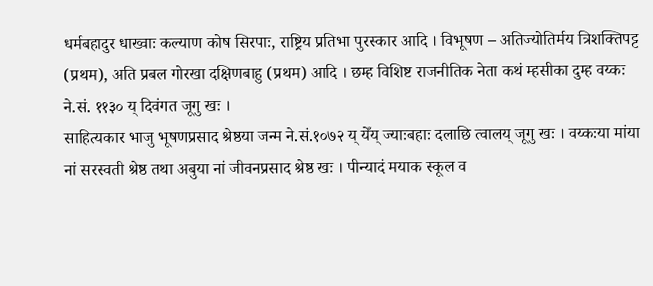धर्मबहादुर धाख्वाः कल्याण कोष सिरपाः, राष्ट्रिय प्रतिभा पुरस्कार आदि । विभूषण – अतिज्योतिर्मय त्रिशक्तिपट्ट (प्रथम), अति प्रबल गोरखा दक्षिणबाहु (प्रथम) आदि । छम्ह विशिष्ट राजनीतिक नेता कथं म्हसीका दुम्ह वय्कः ने.सं. ११३० य् दिवंगत जूगु खः ।
साहित्यकार भाजु भूषणप्रसाद श्रेष्ठया जन्म ने.सं.१०७२ य् येँय् ज्याःबहाः दलाछि त्वालय् जूगु खः । वय्कःया मांया नां सरस्वती श्रेष्ठ तथा अबुया नां जीवनप्रसाद श्रेष्ठ खः । पीन्यादं मयाक स्कूल व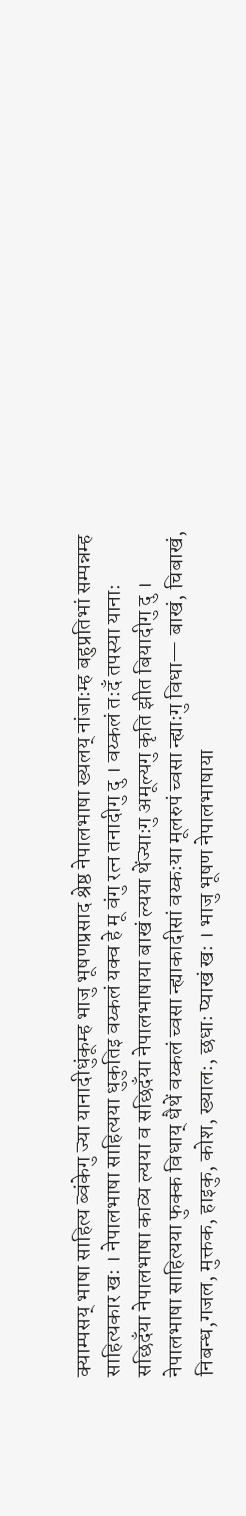क्याम्पसय् भाषा साहित्य ब्वंकेगु ज्या यानादीधुंकूम्ह भाजु भूषणप्रसाद श्रेष्ठ नेपालभाषा ख्यलय् नांजाःम्ह बहुप्रतिभां सम्पन्नम्ह साहित्यकार खः । नेपालभाषा साहित्यया धुकुतिइ वय्कलं यक्व हे मू वंगु रत्न तनादीगु दु । वय्कलं तःदँ तपस्या यानाः सछिदँया नेपालभाषा काव्य ल्यया व सछिदँया नेपालभाषाया बाखं ल्यया थेंज्याःगु अमूल्यगु कृति झीत बियादीगु दु ।
नेपालभाषा साहित्यया फुक्क विधाय् धैथें वय्कलं च्वसा न्ह्याकादीसां वय्कःया मूलरुपं च्वसा न्ह्याःगु विधा— बाखं, चिबाखं, निबन्ध,गजल, मुक्तक, हाइकु, कोश, ख्यालः, छधाः प्याखं खः । भाजु भूषण नेपालभाषाया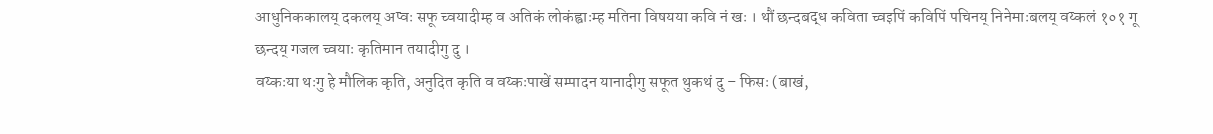आधुनिककालय् दकलय् अप्वः सफू च्वयादीम्ह व अतिकं लोकंह्वाःम्ह मतिना विषयया कवि नं खः । थौं छन्दबद्ध कविता च्वइपिं कविपिं पचिनय् निनेमाःबलय् वय्कलं १०१ गू छन्दय् गजल च्वयाः कृतिमान तयादीगु दु ।
वय्कःया थःगु हे मौलिक कृति, अनुदित कृति व वय्कःपाखें सम्पादन यानादीगु सफूत थुकथं दु – फिसः (बाखं,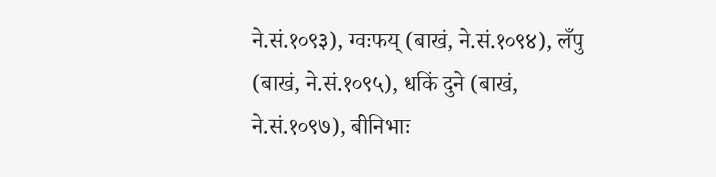ने.सं.१०९३), ग्वःफय् (बाखं, ने.सं.१०९४), लँपु (बाखं, ने.सं.१०९५), धकिं दुने (बाखं, ने.सं.१०९७), बीनिभाः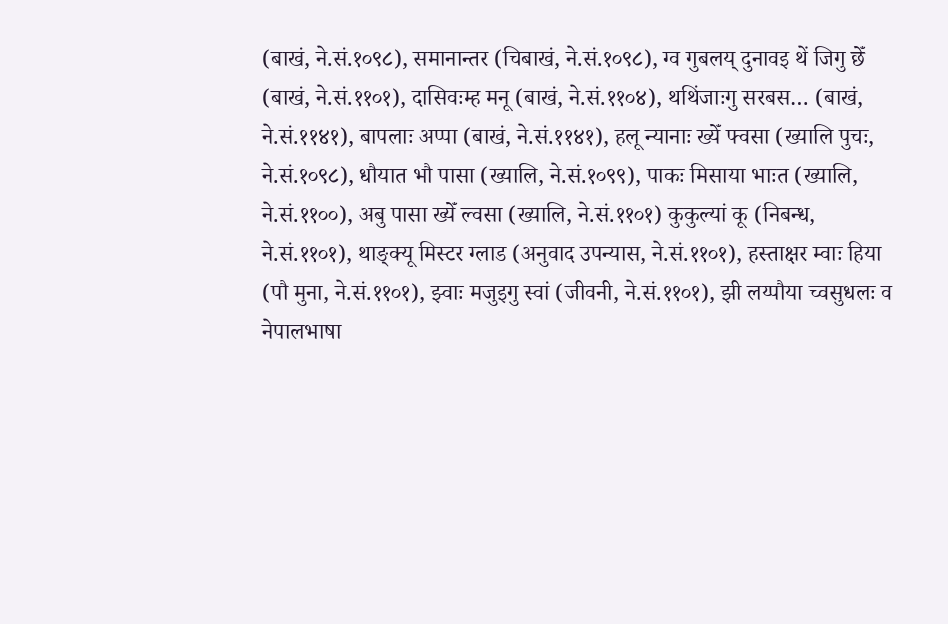(बाखं, ने.सं.१०९८), समानान्तर (चिबाखं, ने.सं.१०९८), ग्व गुबलय् दुनावइ थें जिगु छेँ (बाखं, ने.सं.११०१), दासिवःम्ह मनू (बाखं, ने.सं.११०४), थथिंजाःगु सरबस… (बाखं, ने.सं.११४१), बापलाः अप्पा (बाखं, ने.सं.११४१), हलू न्यानाः ख्येँ फ्वसा (ख्यालि पुचः, ने.सं.१०९८), धौयात भौ पासा (ख्यालि, ने.सं.१०९९), पाकः मिसाया भाःत (ख्यालि, ने.सं.११००), अबु पासा ख्येँ ल्वसा (ख्यालि, ने.सं.११०१) कुकुल्यां कू (निबन्ध, ने.सं.११०१), थाङ्क्यू मिस्टर ग्लाड (अनुवाद उपन्यास, ने.सं.११०१), हस्ताक्षर म्वाः हिया (पौ मुना, ने.सं.११०१), झ्वाः मजुइगु स्वां (जीवनी, ने.सं.११०१), झी लय्पौया च्वसुधलः व नेपालभाषा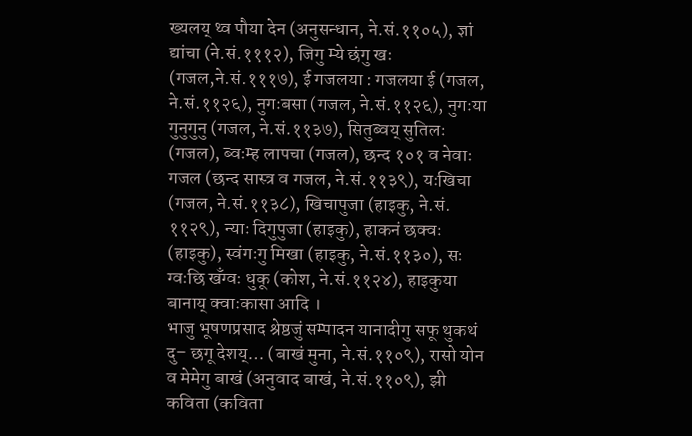ख्यलय् थ्व पौया देन (अनुसन्धान, ने.सं.११०५), ज्ञां द्यांचा (ने.सं.१११२), जिगु म्ये छंगु खः (गजल,ने.सं.१११७), ई गजलया : गजलया ई (गजल, ने.सं.११२६), नुगःबसा (गजल, ने.सं.११२६), नुगःया गुनुगुनु (गजल, ने.सं.११३७), सितुब्वय् सुतिलः (गजल), ब्वःम्ह लापचा (गजल), छन्द १०१ व नेवाः गजल (छन्द सास्त्र व गजल, ने.सं.११३९), यःखिचा (गजल, ने.सं.११३८), खिचापुजा (हाइकु, ने.सं. ११२९), न्याः दिगुपुजा (हाइकु), हाकनं छक्वः (हाइकु), स्वंगःगु मिखा (हाइकु, ने.सं.११३०), सः ग्वःछि खँग्वः धुकू (कोश, ने.सं.११२४), हाइकुया बानाय् क्वाःकासा आदि ।
भाजु भूषणप्रसाद श्रेष्ठजुं सम्पादन यानादीगु सफू थुकथं दु– छगू देशय्… (बाखं मुना, ने.सं.११०९), रासो योन व मेमेगु बाखं (अनुवाद बाखं, ने.सं.११०९), झी कविता (कविता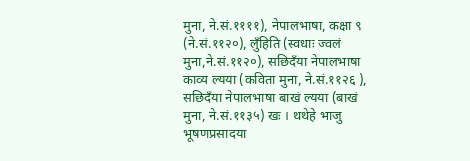मुना, ने.सं.११११), नेपालभाषा, कक्षा ९ (ने.सं.११२०), लुँहिति (स्वधाः ज्वलं मुना,ने.सं.११२०), सछिदँया नेपालभाषा काव्य ल्यया (कविता मुना, ने.सं.११२६ ), सछिदँया नेपालभाषा बाखं ल्यया (बाखं मुना, ने.सं.११३५) खः । थथेहे भाजु भूषणप्रसादया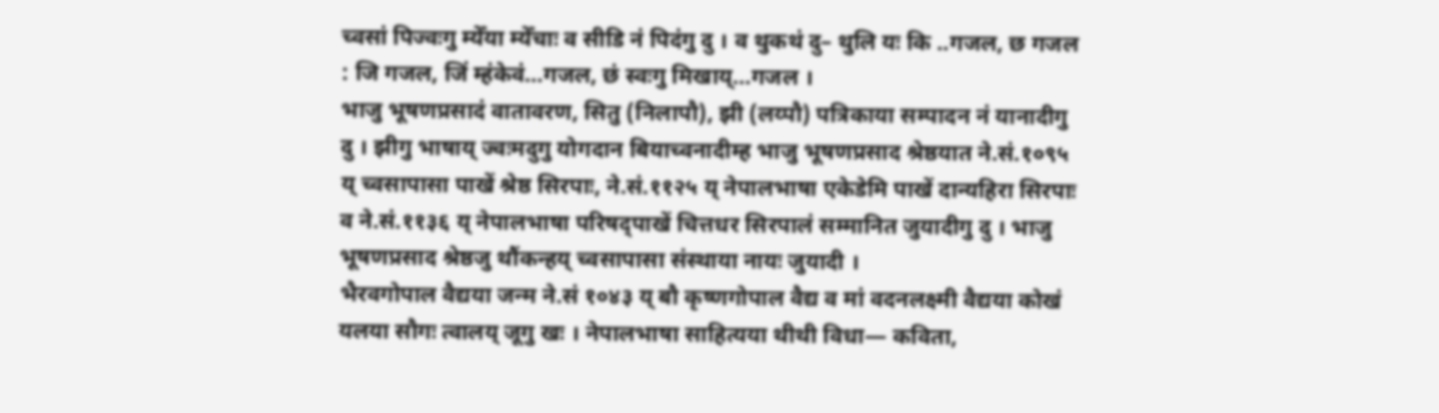च्वसां पिज्वःगु म्येँया म्येँचाः व सीडि नं पिदंगु दु । व थुकथं दु– थुलि यः कि ..गजल, छ गजल : जि गजल, जिं म्हंकेवं…गजल, छं स्वःगु मिखाय्…गजल ।
भाजु भूषणप्रसादं वातावरण, सितु (निलापौ), झी (लय्पौ) पत्रिकाया सम्पादन नं यानादीगु दु । झीगु भाषाय् ज्वःमदुगु योगदान बियाच्वनादीम्ह भाजु भूषणप्रसाद श्रेष्ठयात ने.सं.१०९५ य् च्वसापासा पाखें श्रेष्ठ सिरपाः, ने.सं.११२५ य् नेपालभाषा एकेडेमि पाखें दान्यहिरा सिरपाः व ने.सं.११३६ य् नेपालभाषा परिषद्पाखें चित्तधर सिरपालं सम्मानित जुयादीगु दु । भाजु भूषणप्रसाद श्रेष्ठजु थौंकन्हय् च्वसापासा संस्थाया नायः जुयादी ।
भैरवगोपाल वैद्यया जन्म ने.सं १०४३ य् बौ कृष्णगोपाल वैद्य व मां वदनलक्ष्मी वैद्यया कोखं यलया सौगः त्वालय् जूगु खः । नेपालभाषा साहित्यया थीथी विधा— कविता,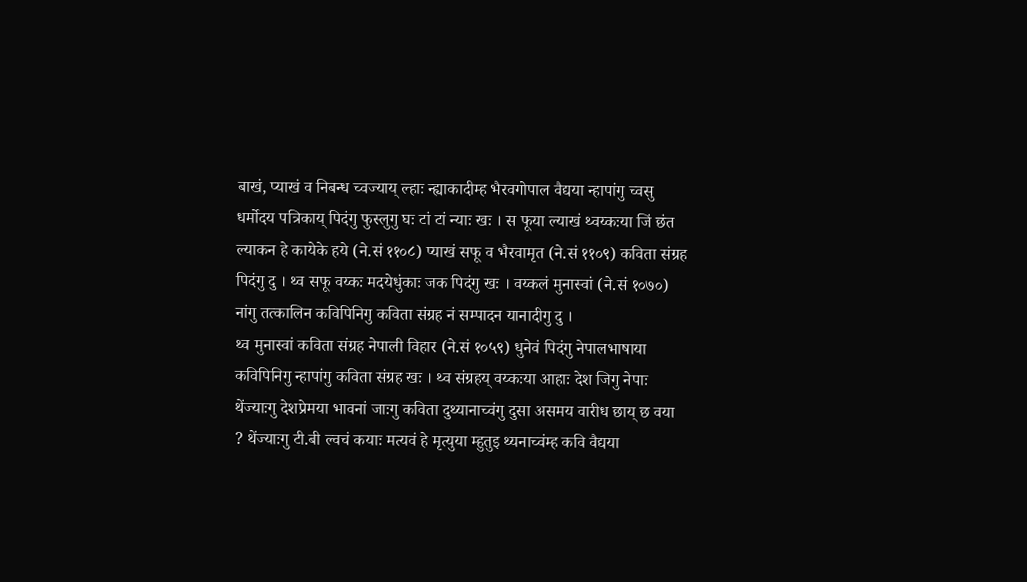बाखं, प्याखं व निबन्ध च्वज्याय् ल्हाः न्ह्याकादीम्ह भैरवगोपाल वैद्यया न्हापांगु च्वसु धर्मोदय पत्रिकाय् पिदंगु फुस्लुगु घः टां टां न्याः खः । स फूया ल्याखं थ्वय्कःया जिं छंत ल्याकन हे कायेके हये (ने.सं ११०८) प्याखं सफू व भैरवामृत (ने.सं ११०९) कविता संग्रह पिदंगु दु । थ्व सफू वय्कः मदयेधुंकाः जक पिदंगु खः । वय्कलं मुनास्वां (ने.सं १०७०) नांगु तत्कालिन कविपिनिगु कविता संग्रह नं सम्पादन यानादीगु दु ।
थ्व मुनास्वां कविता संग्रह नेपाली विहार (ने.सं १०५९) धुनेवं पिदंगु नेपालभाषाया कविपिनिगु न्हापांगु कविता संग्रह खः । थ्व संग्रहय् वय्कःया आहाः देश जिगु नेपाः थेंज्याःगु देशप्रेमया भावनां जाःगु कविता दुथ्यानाच्वंगु दुसा असमय वारीध छाय् छ वया ? थेंज्याःगु टी.बी ल्वचं कयाः मत्यवं हे मृत्युया म्हुतुइ थ्यनाच्वंम्ह कवि वैद्यया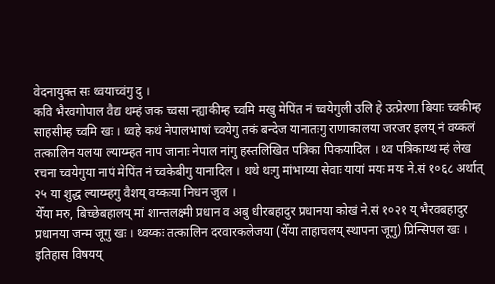वेदनायुक्त सः थ्वयाच्वंगु दु ।
कवि भैरवगोपाल वैद्य थम्हं जक च्वसा न्ह्याकीम्ह च्वमि मखु मेपिंत नं च्वयेगुली उलि हे उत्प्रेरणा बियाः च्वकीम्ह साहसीम्ह च्वमि खः । थ्वहे कथं नेपालभाषां च्वयेगु तकं बन्देज यानातःगु राणाकालया जरजर इलय् नं वय्कलं तत्कालिन यलया ल्याय्म्हत नाप जानाः नेपाल नांगु हस्तलिखित पत्रिका पिकयादिल । थ्व पत्रिकाय्थ म्हं लेख रचना च्वयेगुया नापं मेपिंत नं च्वकेबीगु यानादिल । थथे थःगु मांभाय्या सेवाः यायां मयः मयः ने.सं १०६८ अर्थात् २५ या शुद्ध ल्याय्म्हगु वैशय् वय्कःया निधन जुल ।
येँया मरु, बिच्छेबहालय् मां शान्तलक्ष्मी प्रधान व अबु धीरबहादुर प्रधानया कोखं ने.सं १०२१ य् भैरवबहादुर प्रधानया जन्म जूगु खः । थ्वय्कः तत्कालिन दरवारकलेजया (येँया ताहाचलय् स्थापना जूगु) प्रिन्सिपल खः । इतिहास विषयय्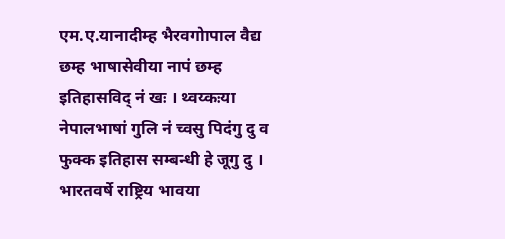एम.ए.यानादीम्ह भैरवगोापाल वैद्य छम्ह भाषासेवीया नापं छम्ह इतिहासविद् नं खः । थ्वय्कःया नेपालभाषां गुलि नं च्वसु पिदंगु दु व फुक्क इतिहास सम्बन्धी हे जूगु दु । भारतवर्षे राष्ट्रिय भावया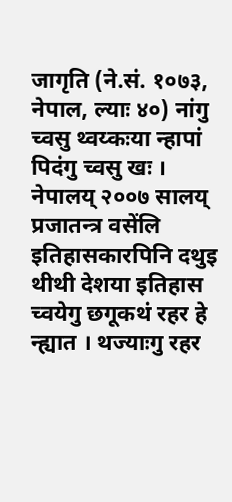जागृति (ने.सं. १०७३, नेपाल, ल्याः ४०) नांगु च्वसु थ्वय्कःया न्हापां पिदंगु च्वसु खः ।
नेपालय् २००७ सालय् प्रजातन्त्र वसेंलि इतिहासकारपिनि दथुइ थीथी देशया इतिहास च्वयेगु छगूकथं रहर हे न्ह्यात । थज्याःगु रहर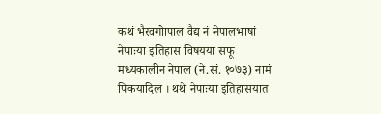कथं भैरवगोापाल वैद्य नं नेपालभाषां नेपाःया इतिहास विषयया सफू मध्यकालीन नेपाल (ने.सं. १०७३) नामं पिकयादिल । थथे नेपाःया इतिहासयात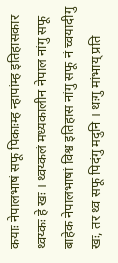कयाः नेपालभाषं सफू पिकाःम्ह न्हापांम्ह इतिहासकार थ्वय्कः हे खः । थ्वय्कलं मध्यकालीन नेपाल नांगु सफू बाहेक नेपालभाषां विश्व इतिहास नांगु सफू नं च्वयादीगु खः, तर थ्व सफू पिदंगु मदुनि । थःगु मांभाय् प्रति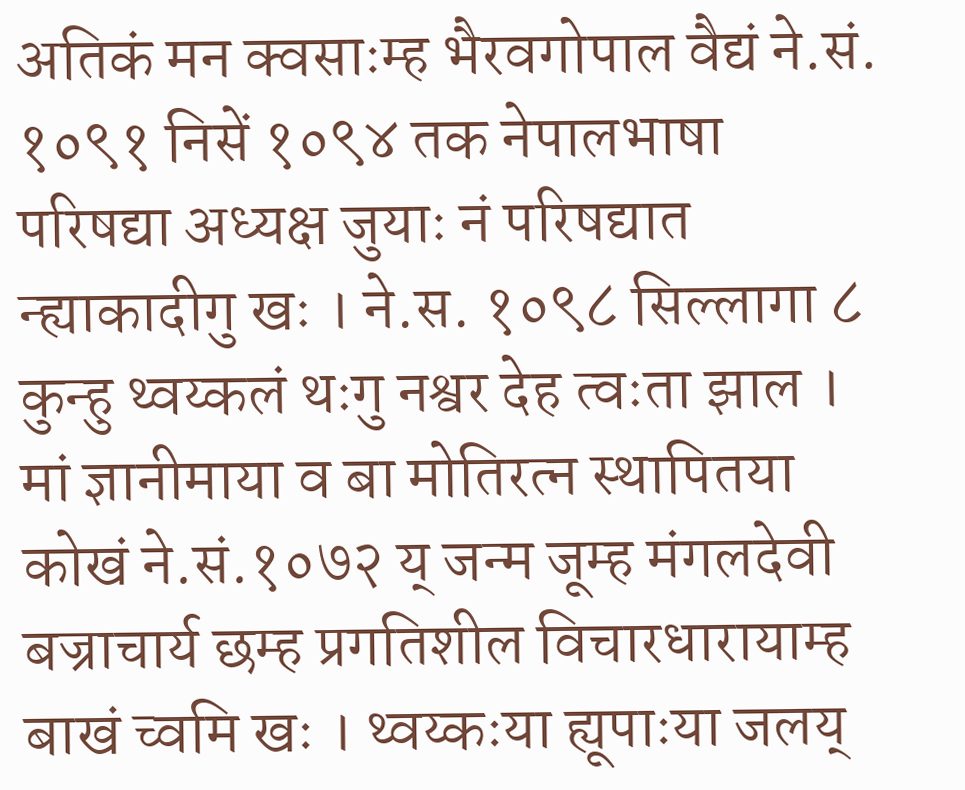अतिकं मन क्वसाःम्ह भैरवगोपाल वैद्यं ने.सं. १०९१ निसें १०९४ तक नेपालभाषा परिषद्या अध्यक्ष जुयाः नं परिषद्यात न्ह्याकादीगु खः । ने.स. १०९८ सिल्लागा ८ कुन्हु थ्वय्कलं थःगु नश्वर देह त्वःता झाल ।
मां ज्ञानीमाया व बा मोतिरत्न स्थापितया कोखं ने.सं.१०७२ य् जन्म जूम्ह मंगलदेवी बज्राचार्य छम्ह प्रगतिशील विचारधारायाम्ह बाखं च्वमि खः । थ्वय्कःया ह्यूपाःया जलय्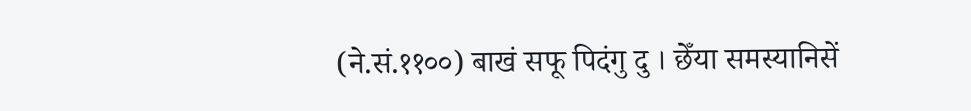(ने.सं.११००) बाखं सफू पिदंगु दु । छेँया समस्यानिसें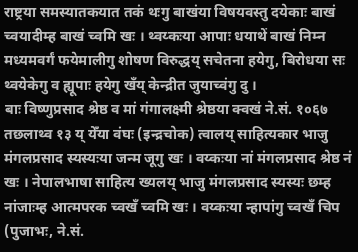राष्ट्रया समस्यातकयात तकं थःगु बाखंया विषयवस्तु दयेकाः बाखं च्वयादीम्ह बाखं च्वमि खः । थ्वय्कःया आपाः धयाथें बाखं निम्न मध्यमवर्गं फयेमालीगु शोषण विरुद्धय् सचेतना हयेगु, बिरोधया सः थ्वयेकेगु व ह्यूपाः हयेगु खँय् केन्द्रीत जुयाच्वंगु दु ।
बाः विष्णुप्रसाद श्रेष्ठ व मां गंगालक्ष्मी श्रेष्ठया क्वखं ने.सं. १०६७ तछलाथ्व १३ य् येँया वंघः (इन्द्रचोक) त्वालय् साहित्यकार भाजु मंगलप्रसाद स्यस्यःया जन्म जूगु खः । वय्कःया नां मंगलप्रसाद श्रेष्ठ नं खः । नेपालभाषा साहित्य ख्यलय् भाजु मंगलप्रसाद स्यस्यः छम्ह नांजाःम्ह आत्मपरक च्वखँ च्वमि खः । वय्कःया न्हापांगु च्वखँ चिप (पुजाभः, ने.सं.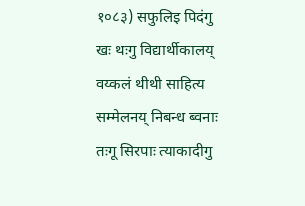१०८३) सफुलिइ पिदंगु खः थःगु विद्यार्थीकालय् वय्कलं थीथी साहित्य सम्मेलनय् निबन्ध ब्वनाः तःगू सिरपाः त्याकादीगु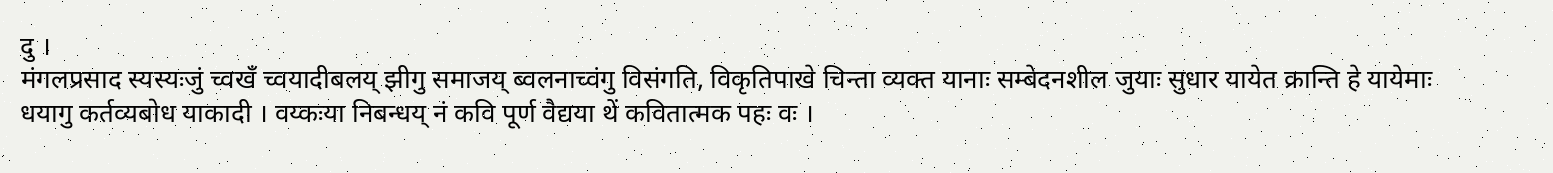दु ।
मंगलप्रसाद स्यस्यःजुं च्वखँ च्वयादीबलय् झीगु समाजय् ब्वलनाच्वंगु विसंगति, विकृतिपाखे चिन्ता व्यक्त यानाः सम्बेदनशील जुयाः सुधार यायेत क्रान्ति हे यायेमाः धयागु कर्तव्यबोध याकादी । वय्कःया निबन्धय् नं कवि पूर्ण वैद्यया थें कवितात्मक पहः वः ।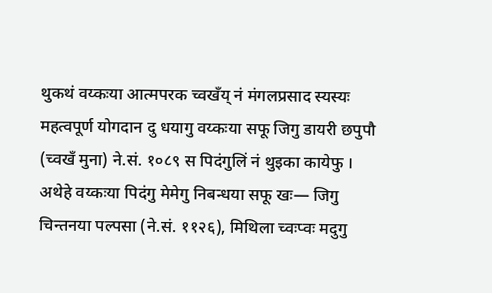थुकथं वय्कःया आत्मपरक च्वखँय् नं मंगलप्रसाद स्यस्यः महत्वपूर्ण योगदान दु धयागु वय्कःया सफू जिगु डायरी छपुपौ (च्वखँ मुना) ने.सं. १०८९ स पिदंगुलिं नं थुइका कायेफु । अथेहे वय्कःया पिदंगु मेमेगु निबन्धया सफू खः— जिगु चिन्तनया पल्पसा (ने.सं. ११२६), मिथिला च्वःप्वः मदुगु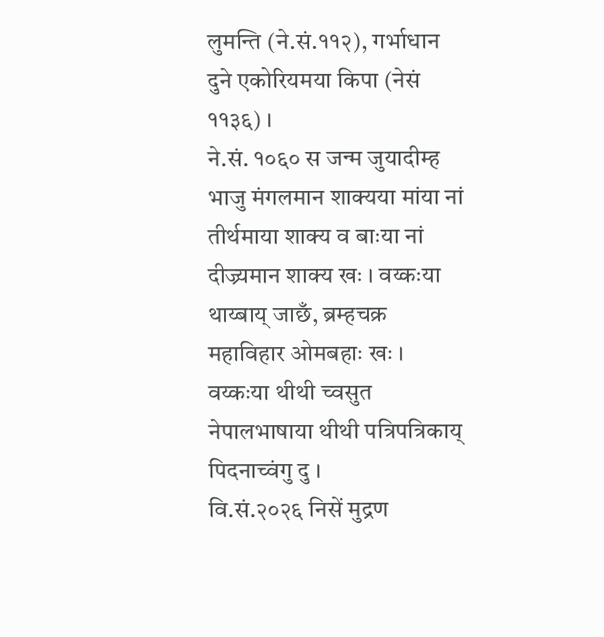लुमन्ति (ने.सं.११२), गर्भाधान दुने एकोरियमया किपा (नेसं ११३६) ।
ने.सं. १०६० स जन्म जुयादीम्ह भाजु मंगलमान शाक्यया मांया नां तीर्थमाया शाक्य व बाःया नां दीज्र्यमान शाक्य खः । वय्कःया थाय्बाय् जाछँ, ब्रम्हचक्र महाविहार ओमबहाः खः । वय्कःया थीथी च्वसुत नेपालभाषाया थीथी पत्रिपत्रिकाय् पिदनाच्वंगु दु ।
वि.सं.२०२६ निसें मुद्रण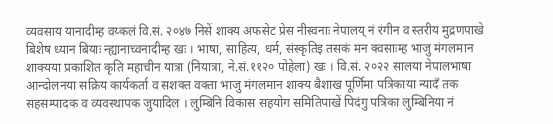व्यवसाय यानादीम्ह वय्कलं वि.सं. २०४७ निसें शाक्य अफसेट प्रेस नीस्वनाः नेपालय् नं रंगीन व स्तरीय मुद्रणपाखे बिशेष ध्यान बियाः न्ह्यानाच्वनादीम्ह खः । भाषा, साहित्य, धर्म, संस्कृतिइ तसकं मन क्वसाःम्ह भाजु मंगलमान शाक्यया प्रकाशित कृति महाचीन यात्रा (नियात्रा, ने.सं.११२० पोहेला) खः । वि.सं. २०२२ सालया नेपालभाषा आन्दोलनया सक्रिय कार्यकर्ता व सशक्त वक्ता भाजु मंगलमान शाक्य बैशाख पूर्णिमा पत्रिकाया न्यादँ तक सहसम्पादक व व्यवस्थापक जुयादिल । लुम्बिनि विकास सहयोग समितिपाखें पिदंगु पत्रिका लुम्बिनिया नं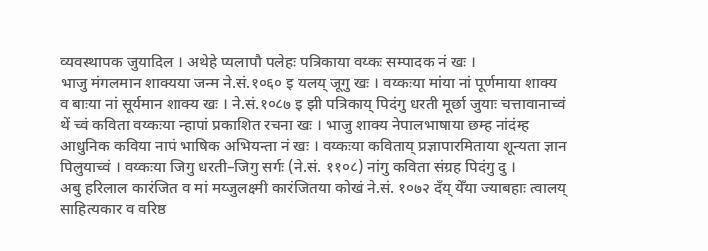व्यवस्थापक जुयादिल । अथेहे प्यलापौ पलेहः पत्रिकाया वय्कः सम्पादक नं खः ।
भाजु मंगलमान शाक्यया जन्म ने.सं.१०६० इ यलय् जूगु खः । वय्कःया मांया नां पूर्णमाया शाक्य व बाःया नां सूर्यमान शाक्य खः । ने.सं.१०८७ इ झी पत्रिकाय् पिदंगु धरती मूर्छा जुयाः चत्तावानाच्वं थें च्वं कविता वय्कःया न्हापां प्रकाशित रचना खः । भाजु शाक्य नेपालभाषाया छम्ह नांदंम्ह आधुनिक कविया नापं भाषिक अभियन्ता नं खः । वय्कःया कविताय् प्रज्ञापारमिताया शून्यता ज्ञान पिलुयाच्वं । वय्कःया जिगु धरती–जिगु सर्गः (ने.सं. ११०८) नांगु कविता संग्रह पिदंगु दु ।
अबु हरिलाल कारंजित व मां मय्जुलक्ष्मी कारंजितया कोखं ने.सं. १०७२ दँय् येँया ज्याबहाः त्वालय् साहित्यकार व वरिष्ठ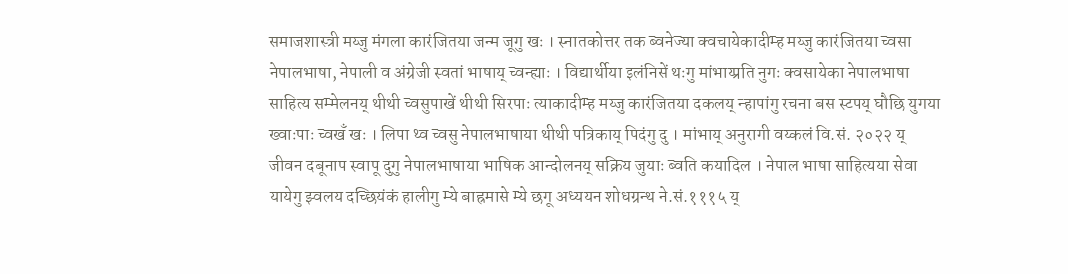समाजशास्त्री मय्जु मंगला कारंजितया जन्म जूगु खः । स्नातकोत्तर तक ब्वनेज्या क्वचायेकादीम्ह मय्जु कारंजितया च्वसा नेपालभाषा, नेपाली व अंग्रेजी स्वतां भाषाय् च्वन्ह्याः । विद्यार्थीया इलंनिसें थःगु मांभाय्प्रति नुगः क्वसायेका नेपालभाषा साहित्य सम्मेलनय् थीथी च्वसुपाखें थीथी सिरपाः त्याकादीम्ह मय्जु कारंजितया दकलय् न्हापांगु रचना बस स्टपय् घौछि युगया ख्वाःपाः च्वखँ खः । लिपा थ्व च्वसु नेपालभाषाया थीथी पत्रिकाय् पिदंगु दु । मांभाय् अनुरागी वय्कलं वि.सं. २०२२ य् जीवन दबूनाप स्वापू दुगु नेपालभाषाया भाषिक आन्दोलनय् सक्रिय जुयाः ब्वति कयादिल । नेपाल भाषा साहित्यया सेवा यायेगु झ्वलय दच्छियंकं हालीगु म्ये बाह्रमासे म्ये छगू अध्ययन शोधग्रन्थ ने.सं.१११५ य्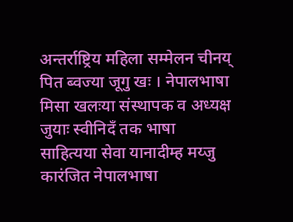अन्तर्राष्ट्रिय महिला सम्मेलन चीनय् पित ब्वज्या जूगु खः । नेपालभाषा मिसा खलःया संस्थापक व अध्यक्ष जुयाः स्वीनिदँ तक भाषा साहित्यया सेवा यानादीम्ह मय्जु कारंजित नेपालभाषा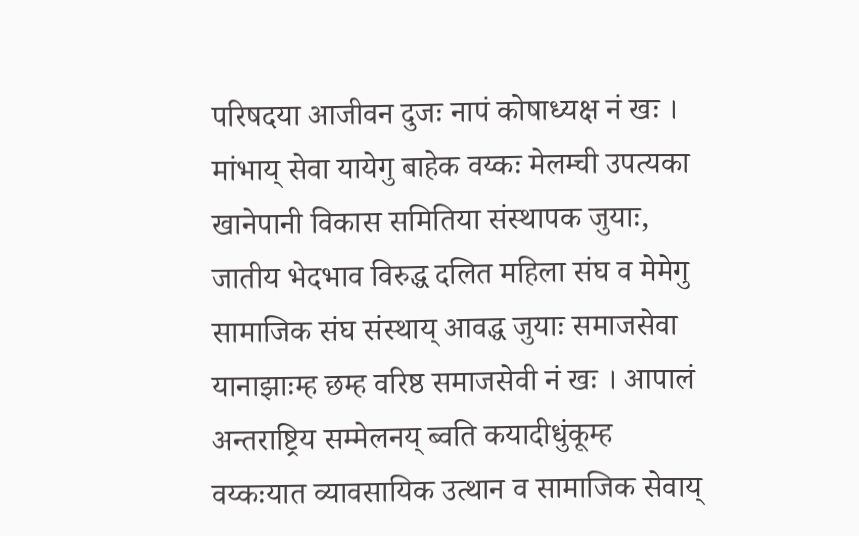परिषदया आजीवन दुजः नापं कोषाध्यक्ष नं खः । मांभाय् सेवा यायेगु बाहेक वय्कः मेलम्ची उपत्यका खानेपानी विकास समितिया संस्थापक जुयाः, जातीय भेदभाव विरुद्ध दलित महिला संघ व मेमेगु सामाजिक संघ संस्थाय् आवद्ध जुयाः समाजसेवा यानाझाःम्ह छम्ह वरिष्ठ समाजसेवी नं खः । आपालं अन्तराष्ट्रिय सम्मेलनय् ब्वति कयादीधुंकूम्ह वय्कःयात व्यावसायिक उत्थान व सामाजिक सेवाय्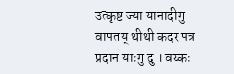उत्कृष्ट ज्या यानादीगु वापतय् थीथी कदर पत्र प्रदान याःगु दु । वय्कः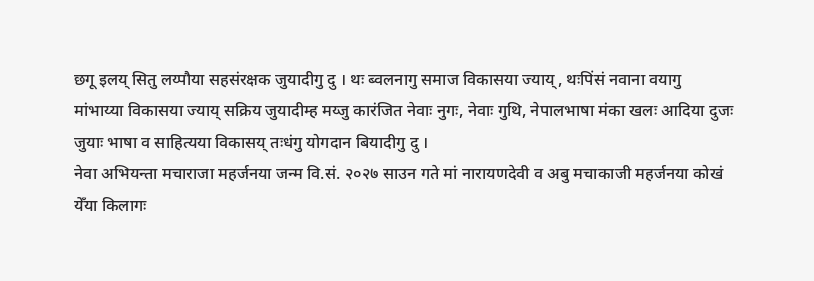छगू इलय् सितु लय्पौया सहसंरक्षक जुयादीगु दु । थः ब्वलनागु समाज विकासया ज्याय्, थःपिंसं नवाना वयागु मांभाय्या विकासया ज्याय् सक्रिय जुयादीम्ह मय्जु कारंजित नेवाः नुगः, नेवाः गुथि, नेपालभाषा मंका खलः आदिया दुजः जुयाः भाषा व साहित्यया विकासय् तःधंगु योगदान बियादीगु दु ।
नेवा अभियन्ता मचाराजा महर्जनया जन्म वि.सं. २०२७ साउन गते मां नारायणदेवी व अबु मचाकाजी महर्जनया कोखं येँया किलागः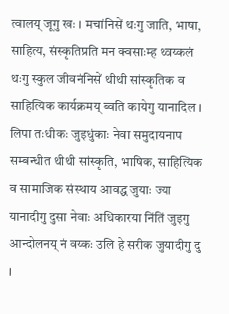त्वालय् जूगु खः । मचांनिसें थःगु जाति, भाषा, साहित्य, संस्कृतिप्रति मन क्वसाःम्ह थ्वय्कलं थःगु स्कुल जीवनंनिसें थीथी सांस्कृतिक व साहित्यिक कार्यक्रमय् ब्वति कायेगु यानादिल । लिपा तःधीकः जुइधुंकाः नेवा समुदायनाप सम्बन्धीत थीथी सांस्कृति, भाषिक, साहित्यिक व सामाजिक संस्थाय आवद्ध जुयाः ज्या यानादीगु दुसा नेवाः अधिकारया निंतिं जुइगु आन्दोलनय् नं वय्कः उलि हे सरीक जुयादीगु दु ।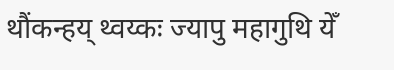थौंकन्हय् थ्वय्कः ज्यापु महागुथि येँ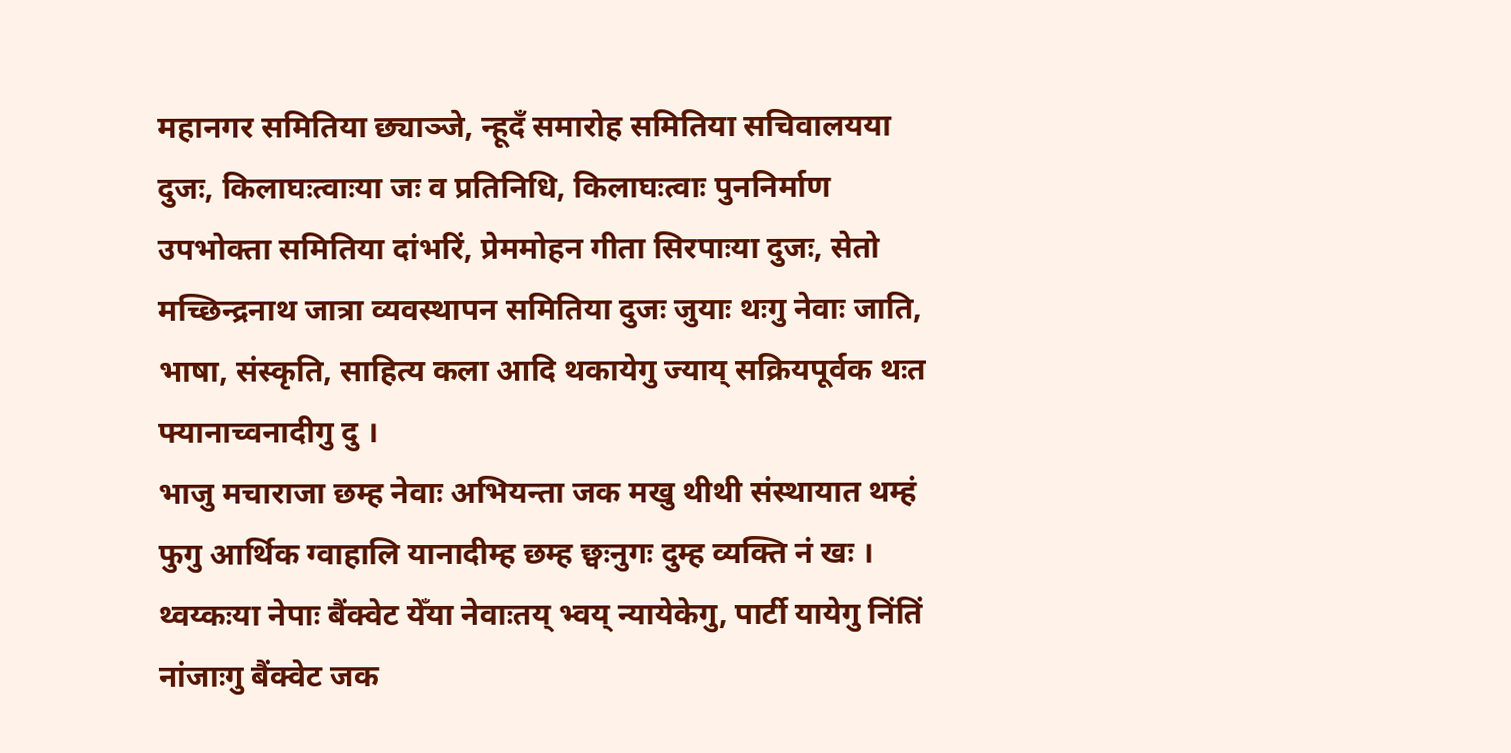महानगर समितिया छ्याञ्जे, न्हूदँ समारोह समितिया सचिवालयया दुजः, किलाघःत्वाःया जः व प्रतिनिधि, किलाघःत्वाः पुननिर्माण उपभोक्ता समितिया दांभरिं, प्रेममोहन गीता सिरपाःया दुजः, सेतो मच्छिन्द्रनाथ जात्रा व्यवस्थापन समितिया दुजः जुयाः थःगु नेवाः जाति, भाषा, संस्कृति, साहित्य कला आदि थकायेगु ज्याय् सक्रियपूर्वक थःत फ्यानाच्वनादीगु दु ।
भाजु मचाराजा छम्ह नेवाः अभियन्ता जक मखु थीथी संस्थायात थम्हं फुगु आर्थिक ग्वाहालि यानादीम्ह छम्ह छ्वःनुगः दुम्ह व्यक्ति नं खः । थ्वय्कःया नेपाः बैंक्वेट येँया नेवाःतय् भ्वय् न्यायेकेगु, पार्टी यायेगु निंतिं नांजाःगु बैंक्वेट जक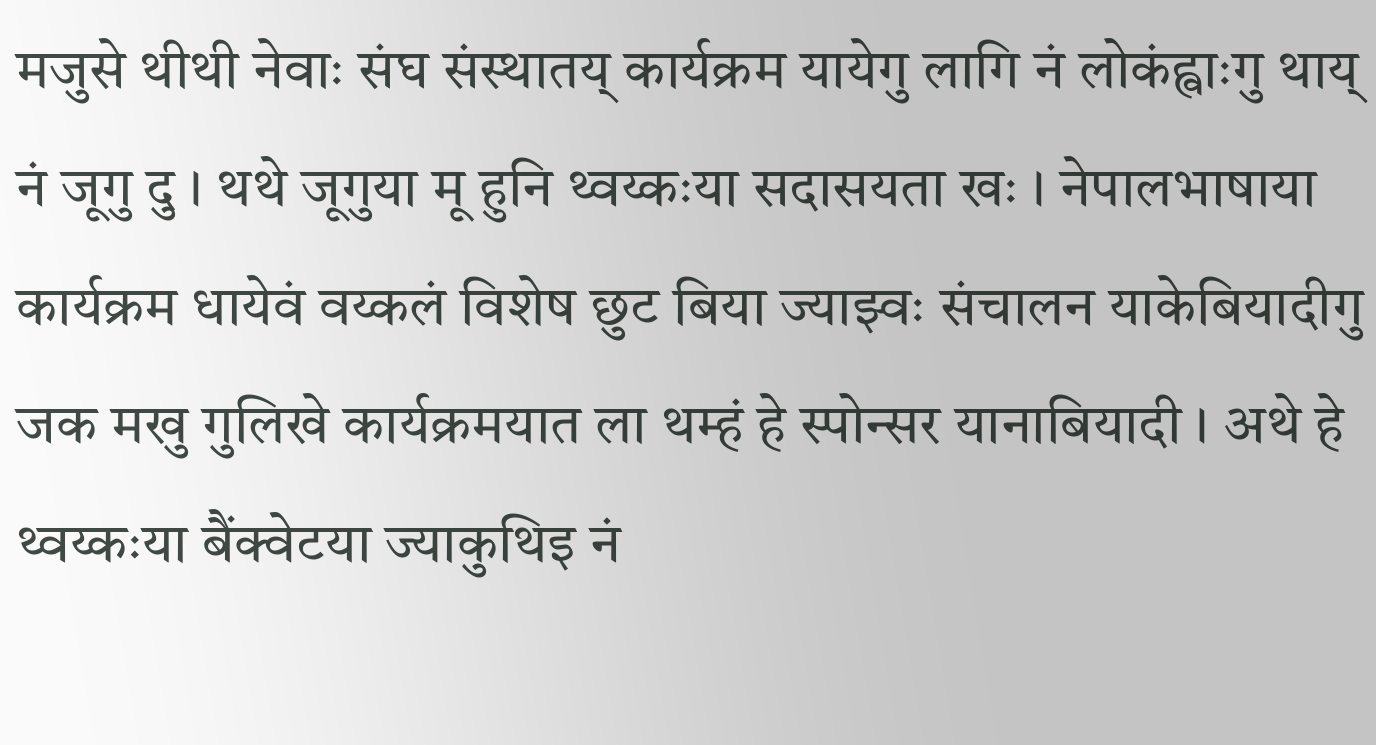मजुसे थीथी नेवाः संघ संस्थातय् कार्यक्रम यायेगु लागि नं लोकंह्वाःगु थाय् नं जूगु दु । थथे जूगुया मू हुनि थ्वय्कःया सदासयता खः । नेपालभाषाया कार्यक्रम धायेवं वय्कलं विशेष छुट बिया ज्याझ्वः संचालन याकेबियादीगु जक मखु गुलिखे कार्यक्रमयात ला थम्हं हे स्पोन्सर यानाबियादी । अथे हे थ्वय्कःया बैंक्वेटया ज्याकुथिइ नं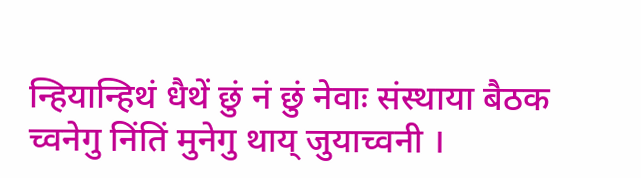न्हियान्हिथं धैथें छुं नं छुं नेवाः संस्थाया बैठक च्वनेगु निंतिं मुनेगु थाय् जुयाच्वनी ।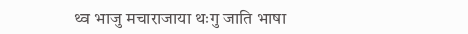थ्व भाजु मचाराजाया थःगु जाति भाषा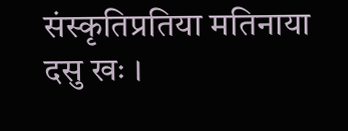संस्कृतिप्रतिया मतिनाया दसु खः ।